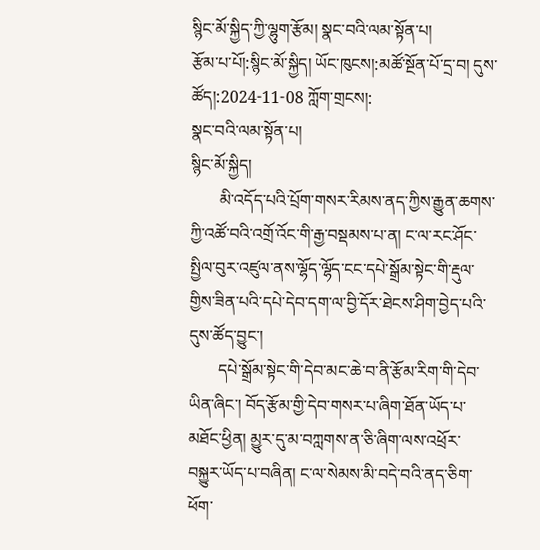སྙིང་མོ་སྐྱིད་ཀྱི་ལྷུག་རྩོམ། སྣང་བའི་ལམ་སྟོན་པ།
རྩོམ་པ་པོ།:སྙིང་མོ་སྐྱིད། ཡོང་ཁུངས།:མཚོ་སྔོན་པོ་དྲ་བ། དུས་ཚོད།:2024-11-08 ཀློག་གྲངས།:
སྣང་བའི་ལམ་སྟོན་པ།
སྙིང་མོ་སྐྱིད།
       མི་འདོད་པའི་པྲོག་གསར་རིམས་ནད་ཀྱིས་རྒྱུན་ཆགས་ཀྱི་འཚོ་བའི་འགྲོ་འོང་གི་རྒྱ་བསྡམས་པ་ན། ང་ལ་རང་ཤོང་སྤྱིལ་བུར་འཛུལ་ནས་ལྷོད་ལྷོད་ངང་དཔེ་སྒྲོམ་སྟེང་གི་རྡུལ་གྱིས་ཟིན་པའི་དཔེ་དེབ་དག་ལ་བྱི་དོར་ཐེངས་ཤིག་བྱེད་པའི་དུས་ཚོད་བྱུང་།
       དཔེ་སྒྲོམ་སྟེང་གི་དེབ་མང་ཆེ་བ་ནི་རྩོམ་རིག་གི་དེབ་ཡིན་ཞིང་། བོད་རྩོམ་གྱི་དེབ་གསར་པ་ཞིག་ཐོན་ཡོད་པ་མཐོང་ཕྱིན། མྱུར་དུ་མ་བཀླགས་ན་ཅི་ཞིག་ལས་འཕྲོར་བསྐྱུར་ཡོད་པ་བཞིན། ང་ལ་སེམས་མི་བདེ་བའི་ནད་ཅིག་ཕོག་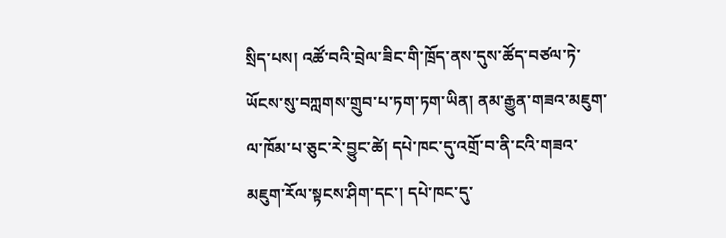སྲིད་པས། འཚོ་བའི་བྲེལ་ཟིང་གི་ཁྲོད་ནས་དུས་ཚོད་བཙལ་ཏེ་ཡོངས་སུ་བཀླགས་གྲུབ་པ་ཏག་ཏག་ཡིན། ནམ་རྒྱུན་གཟའ་མཇུག་ལ་ཁོམ་པ་ཅུང་རེ་བྱུང་ཚེ། དཔེ་ཁང་དུ་འགྲོ་བ་ནི་ངའི་གཟའ་མཇུག་རོལ་སྟངས་ཤིག་དང་། དཔེ་ཁང་དུ་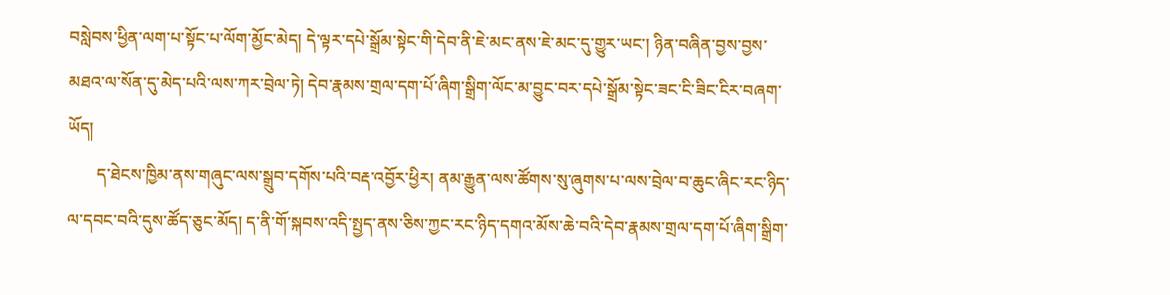བསླེབས་ཕྱིན་ལག་པ་སྟོང་པ་ལོག་མྱོང་མེད། དེ་ལྟར་དཔེ་སྒྲོམ་སྟེང་གི་དེབ་ནི་ཇེ་མང་ནས་ཇེ་མང་དུ་གྱུར་ཡང་། ཉིན་བཞིན་བྱས་བྱས་མཐའ་ལ་སོན་དུ་མེད་པའི་ལས་ཀར་བྲེལ་ཏེ། དེབ་རྣམས་གྲལ་དག་པོ་ཞིག་སྒྲིག་ལོང་མ་བྱུང་བར་དཔེ་སྒྲོམ་སྟེང་ཟང་ངི་ཟིང་ངིར་བཞག་ཡོད།
       ད་ཐེངས་ཁྱིམ་ནས་གཞུང་ལས་སྒྲུབ་དགོས་པའི་བརྡ་འབྱོར་ཕྱིར། ནམ་རྒྱུན་ལས་ཚོགས་སུ་ཞུགས་པ་ལས་བྲེལ་བ་ཆུང་ཞིང་རང་ཉིད་ལ་དབང་བའི་དུས་ཚོད་ཅུང་མོད། ད་ནི་གོ་སྐབས་འདི་སྤྱད་ནས་ཅིས་ཀྱང་རང་ཉིད་དགའ་མོས་ཆེ་བའི་དེབ་རྣམས་གྲལ་དག་པོ་ཞིག་སྒྲིག་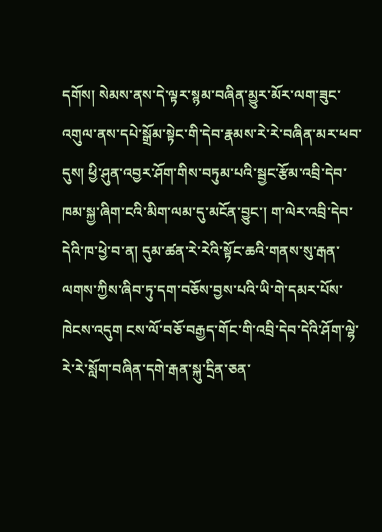དགོས། སེམས་ནས་དེ་ལྟར་སྙམ་བཞིན་མྱུར་མོར་ལག་ཟུང་འགུལ་ནས་དཔེ་སྒྲོམ་སྟེང་གི་དེབ་རྣམས་རེ་རེ་བཞིན་མར་ཕབ་དུས། ཕྱི་ཤུན་འབྱར་ཤོག་གིས་བཏུམ་པའི་སྦྱང་རྩོམ་འབྲི་དེབ་ཁམ་སྐྱ་ཞིག་ངའི་མིག་ལམ་དུ་མངོན་བྱུང་། ག་ལེར་འབྲི་དེབ་དེའི་ཁ་ཕྱེ་བ་ན། དུམ་ཚན་རེ་རེའི་སྟོང་ཆའི་གནས་སུ་རྒན་ལགས་ཀྱིས་ཞིབ་ཏུ་དག་བཅོས་བྱས་པའི་ཡི་གེ་དམར་པོས་ཁེངས་འདུག ངས་ལོ་བཅོ་བརྒྱད་གོང་གི་འབྲི་དེབ་དེའི་ཤོག་ལྷེ་རེ་རེ་སློག་བཞིན་དགེ་རྒན་སྐུ་དྲིན་ཅན་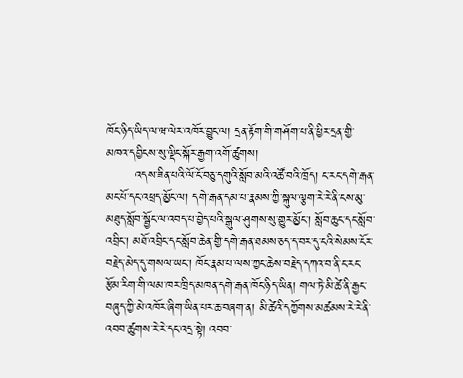ཁོང་ཉིད་ཡིད་ལ་ཝ་ལེར་འཁོར་བྱུང་ལ། དྲན་རྟོག་གི་གཤོག་པ་ནི་ཕྱིར་དྲན་གྱི་མཁའ་དབྱིངས་སུ་ལྡིང་སྐོར་རྒྱག་འགོ་ཚུགས།
       འདས་ཟིན་པའི་ལོ་ངོ་བཅུ་དགུའི་སློབ་མའི་འཚོ་བའི་ཁྲོད། ང་རང་དགེ་རྒན་མང་པོ་དང་འཕྲད་མྱོང་ལ། དགེ་རྒན་དམ་པ་རྣམས་ཀྱི་སྐུལ་ལྕག་རེ་རེ་ནི་ངས་མུ་མཐུད་སློབ་སྦྱོང་ལ་འབད་པ་བྱེད་པའི་སྒུལ་ཤུགས་སུ་གྱུར་མྱོང་། སློབ་ཆུང་དང་སློབ་འབྲིང་། མཐོ་འབྲིང་དང་སློབ་ཆེན་གྱི་དགེ་རྒན་ཐམས་ཅད་ད་བར་དུ་ངའི་སེམས་ངོར་བརྗེད་མེད་དུ་གསལ་ཡང་། ཁོང་རྣམ་པ་ལས་ཀྱང་ཆེས་བརྗེད་དཀའ་བ་ནི་ང་རང་རྩོམ་རིག་གི་ལམ་ཁར་ཁྲིད་མཁན་དགེ་རྒན་ཁོང་ཉིད་ཡིན། གལ་ཏེ་མི་ཚེ་ནི་རྒྱང་བཞུད་ཀྱི་མེ་འཁོར་ཞིག་ཡིན་པར་ཆ་བཞག་ན། མི་ཚེའི་དཀྱོགས་མཚམས་རེ་རེ་ནི་འབབ་ཚུགས་རེ་རེ་དང་འདྲ་སྟེ། འབབ་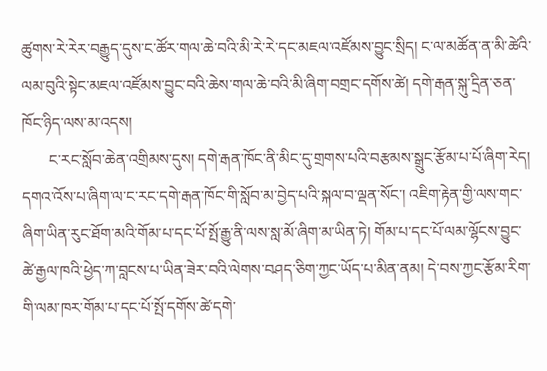ཚུགས་རེ་རེར་བརྒྱུད་དུས་ང་ཚོར་གལ་ཆེ་བའི་མི་རེ་རེ་དང་མཇལ་འཛོམས་བྱུང་སྲིད། ང་ལ་མཚོན་ན་མི་ཚེའི་ལམ་བུའི་སྟེང་མཇལ་འཛོམས་བྱུང་བའི་ཆེས་གལ་ཆེ་བའི་མི་ཞིག་བགྲང་དགོས་ཚེ། དགེ་རྒན་སྐུ་དྲིན་ཅན་ཁོང་ཉིད་ལས་མ་འདས།
       ང་རང་སློབ་ཆེན་འགྲིམས་དུས། དགེ་རྒན་ཁོང་ནི་མིང་དུ་གྲགས་པའི་བརྩམས་སྒྲུང་རྩོམ་པ་པོ་ཞིག་རེད། དགའ་འོས་པ་ཞིག་ལ་ང་རང་དགེ་རྒན་ཁོང་གི་སློབ་མ་བྱེད་པའི་སྐལ་བ་ལྡན་སོང་། འཇིག་རྟེན་གྱི་ལས་གང་ཞིག་ཡིན་རུང་ཐོག་མའི་གོམ་པ་དང་པོ་སྤོ་རྒྱུ་ནི་ལས་སླ་མོ་ཞིག་མ་ཡིན་ཏེ། གོམ་པ་དང་པོ་ལམ་ལྷོངས་བྱུང་ཚེ་རྒྱལ་ཁའི་ཕྱེད་ཀ་བླངས་པ་ཡིན་ཟེར་བའི་ལེགས་བཤད་ཅིག་ཀྱང་ཡོད་པ་མིན་ནམ། དེ་བས་ཀྱང་རྩོམ་རིག་གི་ལམ་ཁར་གོམ་པ་དང་པོ་སྤོ་དགོས་ཚེ་དགེ་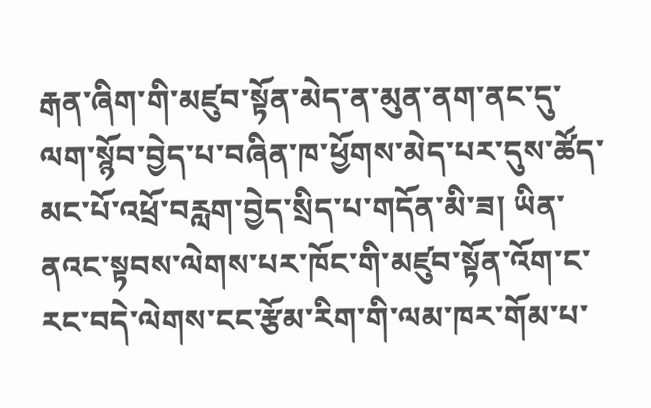རྒན་ཞིག་གི་མཛུབ་སྟོན་མེད་ན་མུན་ནག་ནང་དུ་ལག་སྙོབ་བྱེད་པ་བཞིན་ཁ་ཕྱོགས་མེད་པར་དུས་ཚོད་མང་པོ་འཕྲོ་བརླག་བྱེད་སྲིད་པ་གདོན་མི་ཟ། ཡིན་ནའང་སྟབས་ལེགས་པར་ཁོང་གི་མཛུབ་སྟོན་འོག་ང་རང་བདེ་ལེགས་ངང་རྩོམ་རིག་གི་ལམ་ཁར་གོམ་པ་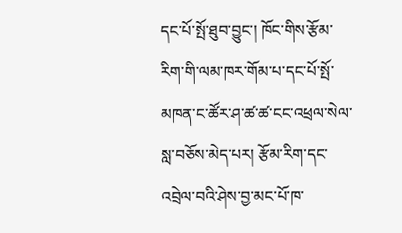དང་པོ་སྤོ་ཐུབ་བྱུང་། ཁོང་གིས་རྩོམ་རིག་གི་ལམ་ཁར་གོམ་པ་དང་པོ་སྤོ་མཁན་ང་ཚོར་ཤ་ཚ་ཚ་ངང་འཕྲལ་སེལ་སླ་བཅོས་མེད་པར། རྩོམ་རིག་དང་འབྲེལ་བའི་ཤེས་བྱ་མང་པོ་ཁ་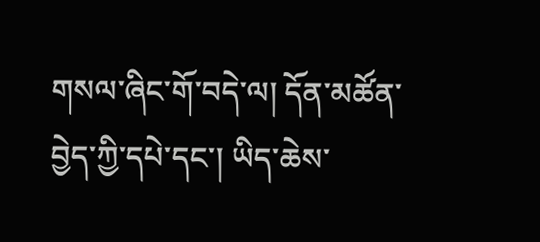གསལ་ཞིང་གོ་བདེ་ལ། དོན་མཚོན་བྱེད་ཀྱི་དཔེ་དང་། ཡིད་ཆེས་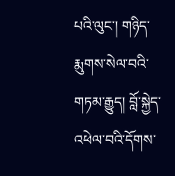པའི་ལུང་། གཉིད་རྨུགས་སེལ་བའི་གཏམ་རྒྱུད། བློ་སྐྱེད་འཕེལ་བའི་དོགས་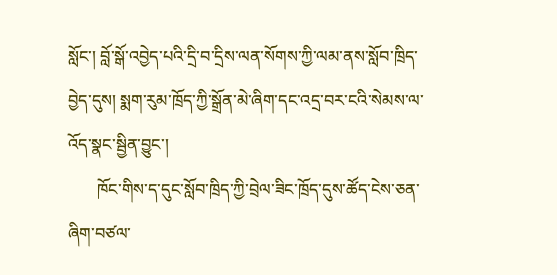སློང་། བློ་སྒོ་འབྱེད་པའི་དྲི་བ་དྲིས་ལན་སོགས་ཀྱི་ལམ་ནས་སློབ་ཁྲིད་བྱེད་དུས། སྨག་རུམ་ཁྲོད་ཀྱི་སྒྲོན་མེ་ཞིག་དང་འདྲ་བར་ངའི་སེམས་ལ་འོད་སྣང་སྦྱིན་བྱུང་།
       ཁོང་གིས་ད་དུང་སློབ་ཁྲིད་ཀྱི་བྲེལ་ཟིང་ཁྲོད་དུས་ཚོད་ངེས་ཅན་ཞིག་བཙལ་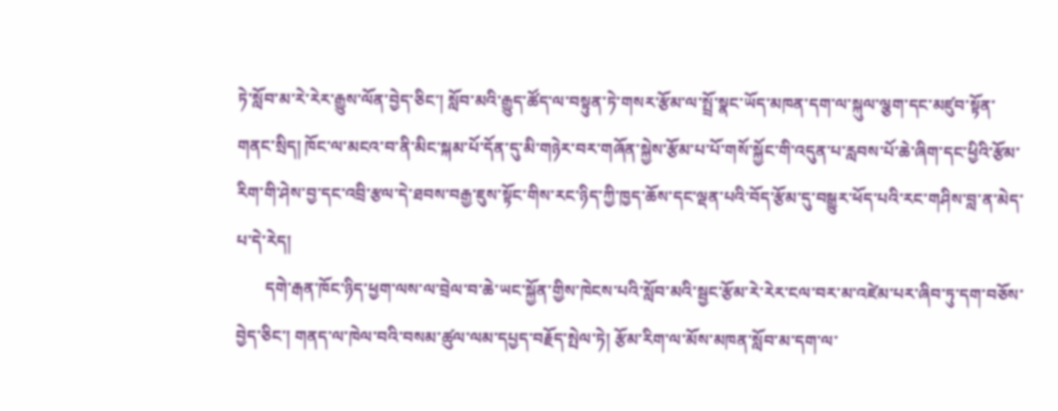ཏེ་སློབ་མ་རེ་རེར་རྒྱུས་ལོན་བྱེད་ཅིང་། སློབ་མའི་རྒྱུད་ཚོད་ལ་བསྟུན་ཏེ་གསར་རྩོམ་ལ་སྤྲོ་སྣང་ཡོད་མཁན་དག་ལ་སྐུལ་ལྕག་དང་མཛུབ་སྟོན་གནང་སྲིད། ཁོང་ལ་མངའ་བ་ནི་མིང་སྐམ་པོ་དོན་དུ་མི་གཉེར་བར་གཞོན་སྐྱེས་རྩོམ་པ་པོ་གསོ་སྐྱོང་གི་འདུན་པ་རླབས་པོ་ཆེ་ཞིག་དང་ཕྱིའི་རྩོམ་རིག་གི་ཤེས་བྱ་དང་འབྲི་རྩལ་དེ་ཐབས་བརྒྱ་ཇུས་སྟོང་གིས་རང་ཉིད་ཀྱི་ཁྱད་ཆོས་དང་ལྡན་པའི་བོད་རྩོམ་དུ་བསྒྱུར་ཕོད་པའི་རང་གཤིས་བླ་ན་མེད་པ་དེ་རེད།
       དགེ་རྒན་ཁོང་ཉིད་ཕྱག་ལས་ལ་བྲེལ་བ་ཆེ་ཡང་སྐྱོན་གྱིས་ཁེངས་པའི་སློབ་མའི་སྦྱང་རྩོམ་རེ་རེར་ངལ་བར་མ་འཛེམ་པར་ཞིབ་ཏུ་དག་བཅོས་བྱེད་ཅིང་། གནད་ལ་ཁེལ་བའི་བསམ་ཚུལ་ལམ་དཔྱད་བརྗོད་སྤེལ་ཏེ། རྩོམ་རིག་ལ་མོས་མཁན་སློབ་མ་དག་ལ་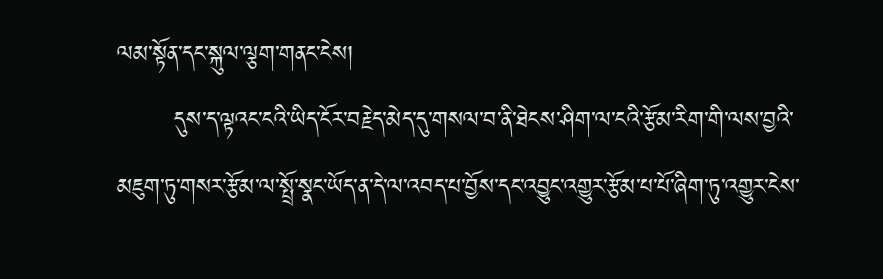ལམ་སྟོན་དང་སྐུལ་ལྕག་གནང་ངེས།
       དུས་ད་ལྟའང་ངའི་ཡིད་ངོར་བརྗེད་མེད་དུ་གསལ་བ་ནི་ཐེངས་ཤིག་ལ་ངའི་རྩོམ་རིག་གི་ལས་བྱའི་མཇུག་ཏུ་གསར་རྩོམ་ལ་སྤྲོ་སྣང་ཡོད་ན་དེ་ལ་འབད་པ་བྱོས་དང་འབྱུང་འགྱུར་རྩོམ་པ་པོ་ཞིག་ཏུ་འགྱུར་ངེས་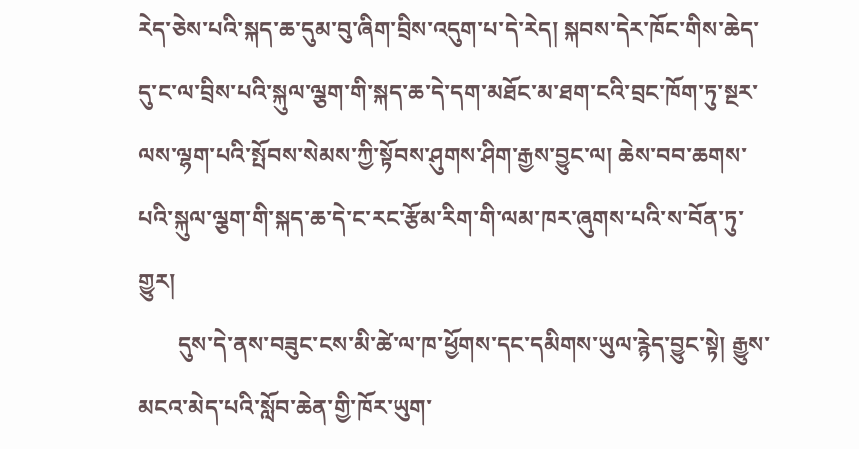རེད་ཅེས་པའི་སྐད་ཆ་དུམ་བུ་ཞིག་བྲིས་འདུག་པ་དེ་རེད། སྐབས་དེར་ཁོང་གིས་ཆེད་དུ་ང་ལ་བྲིས་པའི་སྐུལ་ལྕག་གི་སྐད་ཆ་དེ་དག་མཐོང་མ་ཐག་ངའི་བྲང་ཁོག་ཏུ་སྔར་ལས་ལྷག་པའི་སྤོབས་སེམས་ཀྱི་སྟོབས་ཤུགས་ཤིག་རྒྱས་བྱུང་ལ། ཆེས་བབ་ཆགས་པའི་སྐུལ་ལྕག་གི་སྐད་ཆ་དེ་ང་རང་རྩོམ་རིག་གི་ལམ་ཁར་ཞུགས་པའི་ས་བོན་ཏུ་གྱུར།
       དུས་དེ་ནས་བཟུང་ངས་མི་ཚེ་ལ་ཁ་ཕྱོགས་དང་དམིགས་ཡུལ་རྙེད་བྱུང་སྟེ། རྒྱུས་མངའ་མེད་པའི་སློབ་ཆེན་གྱི་ཁོར་ཡུག་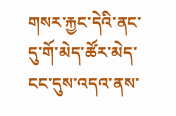གསར་རྐྱང་དེའི་ནང་དུ་གོ་མེད་ཚོར་མེད་ངང་དུས་འདའ་ནས་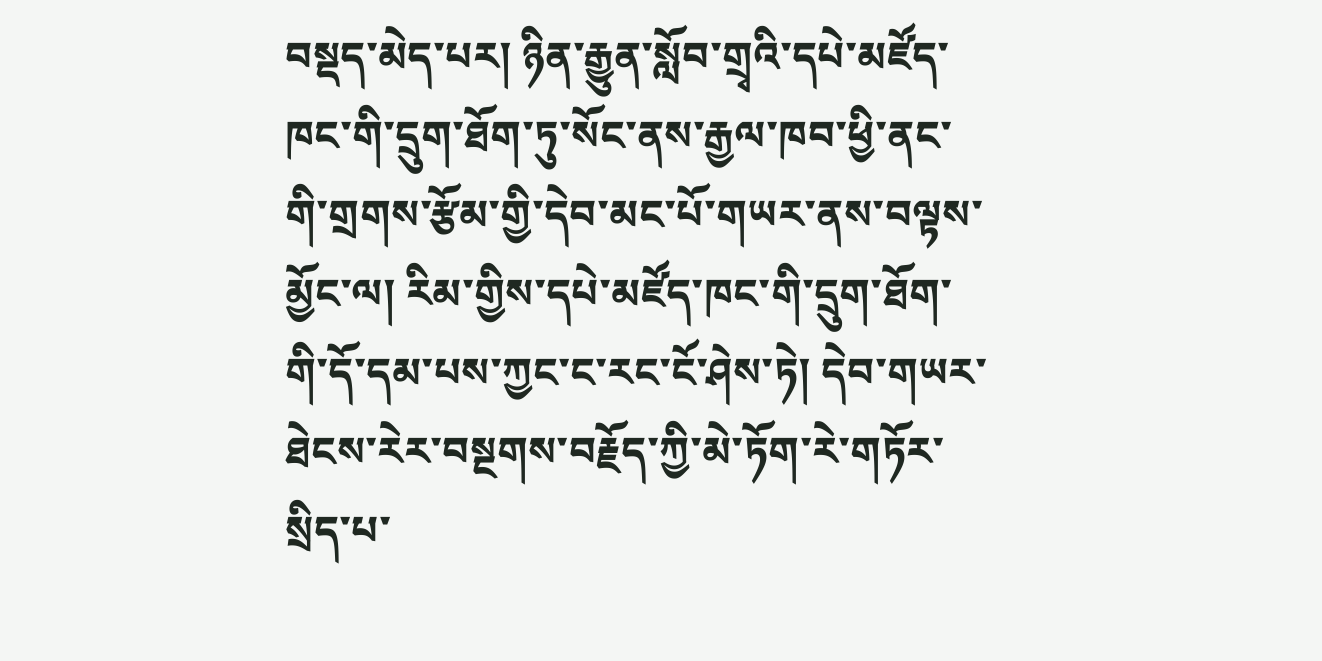བསྡད་མེད་པར། ཉིན་རྒྱུན་སློབ་གྲྭའི་དཔེ་མཛོད་ཁང་གི་དྲུག་ཐོག་ཏུ་སོང་ནས་རྒྱལ་ཁབ་ཕྱི་ནང་གི་གྲགས་རྩོམ་གྱི་དེབ་མང་པོ་གཡར་ནས་བལྟས་མྱོང་ལ། རིམ་གྱིས་དཔེ་མཛོད་ཁང་གི་དྲུག་ཐོག་གི་དོ་དམ་པས་ཀྱང་ང་རང་ངོ་ཤེས་ཏེ། དེབ་གཡར་ཐེངས་རེར་བསྔགས་བརྗོད་ཀྱི་མེ་ཏོག་རེ་གཏོར་སྲིད་པ་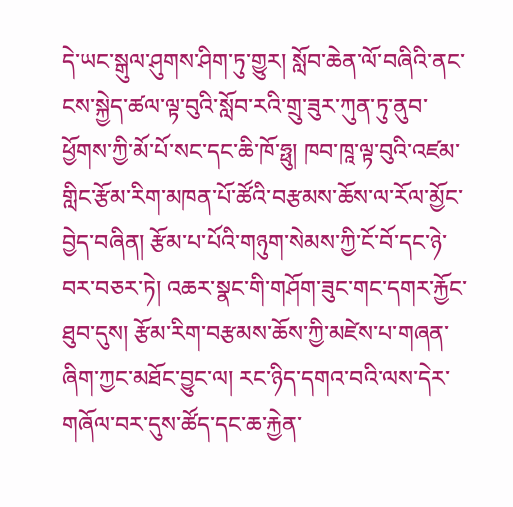དེ་ཡང་སྒུལ་ཤུགས་ཤིག་ཏུ་གྱུར། སློབ་ཆེན་ལོ་བཞིའི་ནང་ངས་སྐྱེད་ཚལ་ལྟ་བུའི་སློབ་རའི་གྲུ་ཟུར་ཀུན་ཏུ་ནུབ་ཕྱོགས་ཀྱི་མོ་པོ་སང་དང་ཆི་ཁོ་ཧྥུ། ཁབ་ཁཱ་ལྟ་བུའི་འཛམ་གླིང་རྩོམ་རིག་མཁན་པོ་ཚོའི་བརྩམས་ཆོས་ལ་རོལ་མྱོང་བྱེད་བཞིན། རྩོམ་པ་པོའི་གཉུག་སེམས་ཀྱི་ངོ་བོ་དང་ཉེ་བར་བཅར་ཏེ། འཆར་སྣང་གི་གཤོག་ཟུང་གང་དགར་རྐྱོང་ཐུབ་དུས། རྩོམ་རིག་བརྩམས་ཆོས་ཀྱི་མཛེས་པ་གཞན་ཞིག་ཀྱང་མཐོང་བྱུང་ལ། རང་ཉིད་དགའ་བའི་ལས་དེར་གཞོལ་བར་དུས་ཚོད་དང་ཆ་རྐྱེན་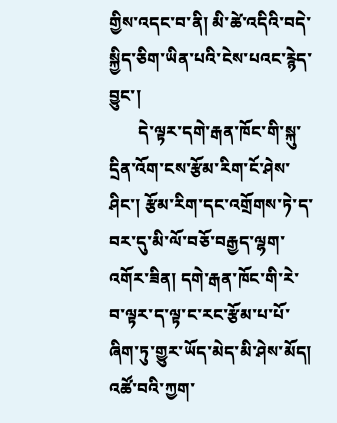གྱིས་འདང་བ་ནི། མི་ཚེ་འདིའི་བདེ་སྐྱིད་ཅིག་ཡིན་པའི་ངེས་པའང་རྙེད་བྱུང་།
       དེ་ལྟར་དགེ་རྒན་ཁོང་གི་སྐུ་དྲིན་འོག་ངས་རྩོམ་རིག་ངོ་ཤེས་ཤིང་། རྩོམ་རིག་དང་འགྲོགས་ཏེ་ད་བར་དུ་མི་ལོ་བཅོ་བརྒྱད་ལྷག་འགོར་ཟིན། དགེ་རྒན་ཁོང་གི་རེ་བ་ལྟར་ད་ལྟ་ང་རང་རྩོམ་པ་པོ་ཞིག་ཏུ་གྱུར་ཡོད་མེད་མི་ཤེས་མོད། འཚོ་བའི་ཀྱག་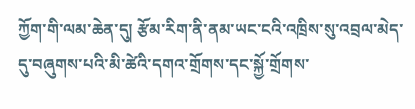ཀྱོག་གི་ལམ་ཆེན་དུ། རྩོམ་རིག་ནི་ནམ་ཡང་ངའི་འཁྲིས་སུ་འབྲལ་མེད་དུ་བཞུགས་པའི་མི་ཚེའི་དགའ་གྲོགས་དང་སྐྱོ་གྲོགས་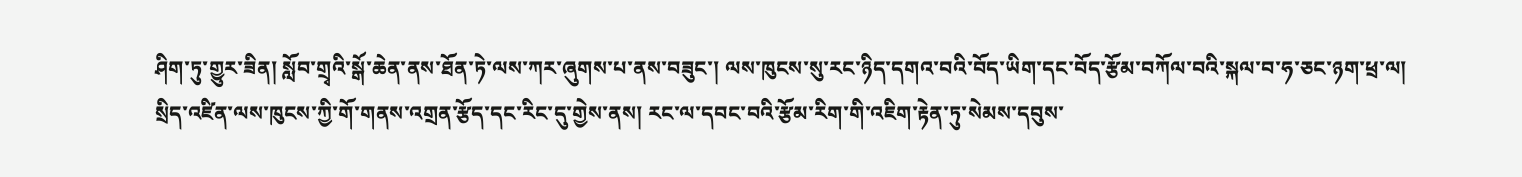ཤིག་ཏུ་གྱུར་ཟིན། སློབ་གྲྭའི་སྒོ་ཆེན་ནས་ཐོན་ཏེ་ལས་ཀར་ཞུགས་པ་ནས་བཟུང་། ལས་ཁུངས་སུ་རང་ཉིད་དགའ་བའི་བོད་ཡིག་དང་བོད་རྩོམ་བཀོལ་བའི་སྐལ་བ་ཧ་ཅང་ཉག་ཕྲ་ལ། སྲིད་འཛིན་ལས་ཁུངས་ཀྱི་གོ་གནས་འགྲན་རྩོད་དང་རིང་དུ་གྱེས་ནས། རང་ལ་དབང་བའི་རྩོམ་རིག་གི་འཇིག་རྟེན་ཏུ་སེམས་དབུས་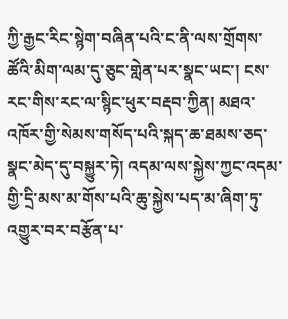ཀྱི་རྒྱང་རིང་སྙེག་བཞིན་པའི་ང་ནི་ལས་གྲོགས་ཚོའི་མིག་ལམ་དུ་ཅུང་གླེན་པར་སྣང་ཡང་། ངས་རང་གིས་རང་ལ་སྙིང་ཕུར་བརྡབ་ཀྱིན། མཐའ་འཁོར་གྱི་སེམས་གསོད་པའི་སྐད་ཆ་ཐམས་ཅད་སྣང་མེད་དུ་བསྐྱུར་ཏེ། འདམ་ལས་སྐྱེས་ཀྱང་འདམ་གྱི་དྲི་མས་མ་གོས་པའི་ཆུ་སྐྱེས་པད་མ་ཞིག་ཏུ་འགྱུར་བར་བརྩོན་པ་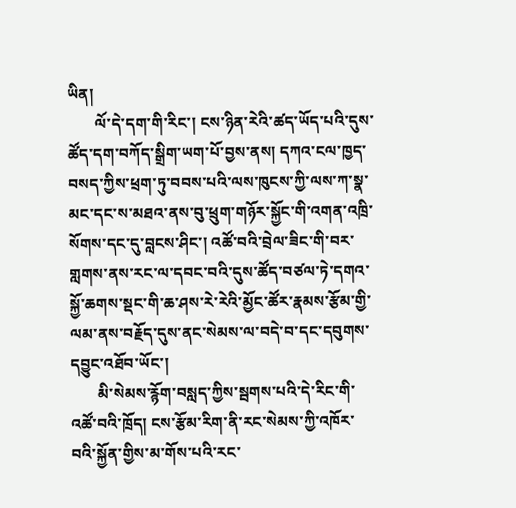ཡིན།
       ལོ་དེ་དག་གི་རིང་། ངས་ཉིན་རེའི་ཚད་ཡོད་པའི་དུས་ཚོད་དག་བཀོད་སྒྲིག་ཡག་པོ་བྱས་ནས། དཀའ་ངལ་ཁྱད་བསད་ཀྱིས་ཕྲག་ཏུ་བབས་པའི་ལས་ཁུངས་ཀྱི་ལས་ཀ་སྣ་མང་དང་ས་མཐའ་ནས་བུ་ཕྲུག་གཉོར་སྐྱོང་གི་འགན་འཁྲི་སོགས་དང་དུ་བླངས་ཤིང་། འཚོ་བའི་བྲེལ་ཟིང་གི་བར་གླགས་ནས་རང་ལ་དབང་བའི་དུས་ཚོད་བཙལ་ཏེ་དགའ་སྐྱོ་ཆགས་སྡང་གི་ཆ་ཤས་རེ་རེའི་མྱོང་ཚོར་རྣམས་རྩོམ་གྱི་ལམ་ནས་བརྗོད་དུས་ནང་སེམས་ལ་བདེ་བ་དང་དབུགས་དབྱུང་འཐོབ་ཡོང་།
       མི་སེམས་རྙོག་བསླད་ཀྱིས་སྦགས་པའི་དེ་རིང་གི་འཚོ་བའི་ཁྲོད། ངས་རྩོམ་རིག་ནི་རང་སེམས་ཀྱི་འཁོར་བའི་སྐྱོན་གྱིས་མ་གོས་པའི་རང་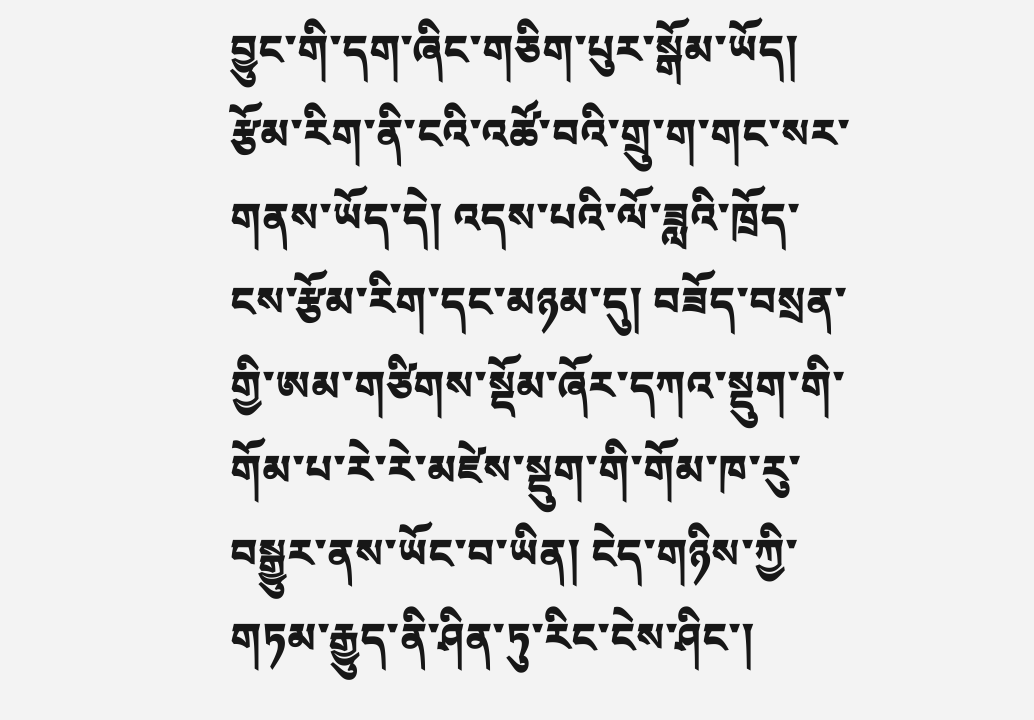བྱུང་གི་དག་ཞིང་གཅིག་པུར་སྒོམ་ཡོད། རྩོམ་རིག་ནི་ངའི་འཚོ་བའི་གྲུ་ག་གང་སར་གནས་ཡོད་དེ། འདས་པའི་ལོ་ཟླའི་ཁྲོད་ངས་རྩོམ་རིག་དང་མཉམ་དུ། བཟོད་བསྲན་གྱི་ཨམ་གཙིགས་སྡོམ་ཞོར་དཀའ་སྡུག་གི་གོམ་པ་རེ་རེ་མཛེས་སྡུག་གི་གོམ་ཁ་རུ་བསྒྱུར་ནས་ཡོང་བ་ཡིན། ངེད་གཉིས་ཀྱི་གཏམ་རྒྱུད་ནི་ཤིན་ཏུ་རིང་ངེས་ཤིང་།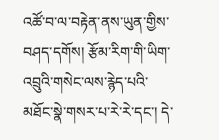འཚོ་བ་ལ་བརྟེན་ནས་ཡུན་གྱིས་བཤད་དགོས། རྩོམ་རིག་གི་ཡིག་འབྲུའི་གསེང་ལས་རྙེད་པའི་མཐོང་སྣེ་གསར་པ་རེ་རེ་དང་། དེ་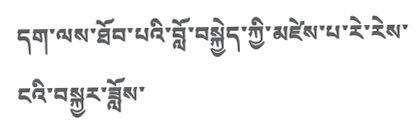དག་ལས་ཐོབ་པའི་བློ་བསྐྱེད་ཀྱི་མཛེས་པ་རེ་རེས་ངའི་བསྐྱར་ཟློས་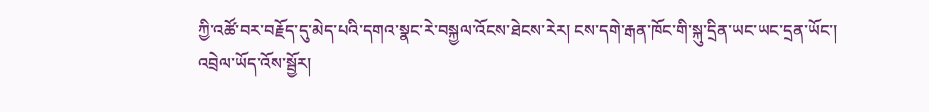ཀྱི་འཚོ་བར་བརྗོད་དུ་མེད་པའི་དགའ་སྣང་རེ་བསྐྱལ་འོངས་ཐེངས་རེར། ངས་དགེ་རྒན་ཁོང་གི་སྐུ་དྲིན་ཡང་ཡང་དྲན་ཡོང་།
འབྲེལ་ཡོད་འོས་སྦྱོར།